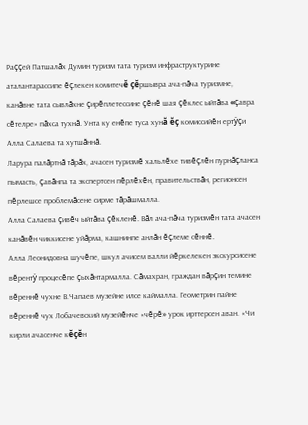Раççей Патшалăх Думин туризм тата туризм инфраструктурине аталантарассипе ĕçлекен комитечĕ çĕршывра ача-пăча туризмне, канăвне тата сывлăхне çирĕплетессине çĕнĕ шая çĕклес ыйтăва «çавра сĕтелре» пăхса тухнă. Унта ку енĕпе туса хунă ĕç комиссийĕн ертÿçи Алла Салаева та хутшăннă.
Ларура палăртнă тăрăх, ачасен туризмĕ хальлĕхе тивĕçлĕн пурнăçланса пымасть, çавăнпа та экспертсен пĕрлĕхĕн, правительствăн, регионсен пĕрлешсе проблемăсене сирме тăрăшмалла.
Алла Салаева çивĕч ыйтăва çĕкленĕ. Вăл ача-пăча туризмĕн тата ачасен канăвĕн чиккисене уйăрма, кашнинпе анлăн ĕçлеме сĕннĕ.
Алла Леонидовна шучĕпе, шкул ачисем валли йĕркелекен экскурсисене вĕрентÿ процесĕпе çыхăнтармалла. Сăмахран, граждан вăрçин темине вĕреннĕ чухне В.Чапаев музейне илсе каймалла. Геометрин пайне вĕреннĕ чух Лобачевский музейĕнче «чĕрĕ» урок ирттерсен аван. «Чи кирли ачасенче кĕçĕн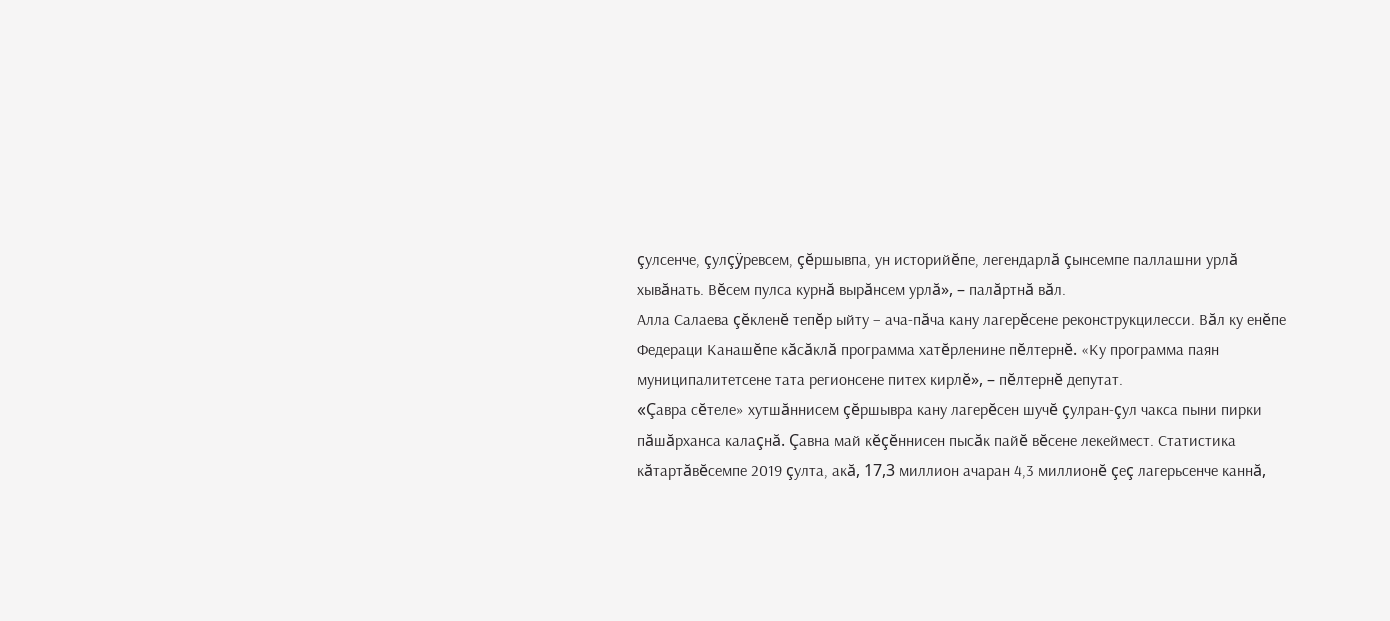çулсенче, çулçÿревсем, çĕршывпа, ун историйĕпе, легендарлă çынсемпе паллашни урлă хывăнать. Вĕсем пулса курнă вырăнсем урлă», – палăртнă вăл.
Алла Салаева çĕкленĕ тепĕр ыйту – ача-пăча кану лагерĕсене реконструкцилесси. Вăл ку енĕпе Федераци Канашĕпе кăсăклă программа хатĕрленине пĕлтернĕ. «Ку программа паян муниципалитетсене тата регионсене питех кирлĕ», – пĕлтернĕ депутат.
«Çавра сĕтеле» хутшăннисем çĕршывра кану лагерĕсен шучĕ çулран-çул чакса пыни пирки пăшăрханса калаçнă. Çавна май кĕçĕннисен пысăк пайĕ вĕсене лекеймест. Статистика кăтартăвĕсемпе 2019 çулта, акă, 17,3 миллион ачаран 4,3 миллионĕ çеç лагерьсенче каннă,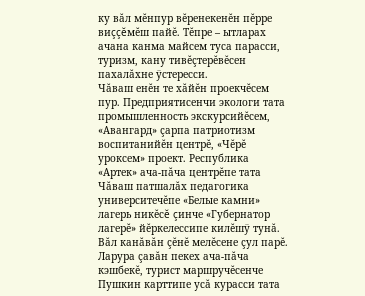ку вăл мĕнпур вĕренекенĕн пĕрре виççĕмĕш пайĕ. Тĕпре – ытларах ачана канма майсем туса парасси, туризм, кану тивĕçтерĕвĕсен пахалăхне ÿстересси.
Чăваш енĕн те хăйĕн проекчĕсем пур. Предприятисенчи экологи тата промышленность экскурсийĕсем, «Авангард» çарпа патриотизм воспитанийĕн центрĕ, «Чĕрĕ уроксем» проект. Республика «Артек» ача-пăча центрĕпе тата Чăваш патшалăх педагогика университечĕпе «Белые камни» лагерь никĕсĕ çинче «Губернатор лагерĕ» йĕркелессипе килĕшÿ тунă. Вăл канăвăн çĕнĕ мелĕсене çул парĕ.
Ларура çавăн пекех ача-пăча кэшбекĕ, турист маршручĕсенче Пушкин карттипе усă курасси тата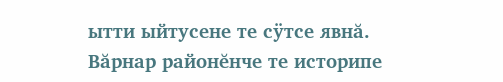ытти ыйтусене те сÿтсе явнă.
Вăрнар районĕнче те историпе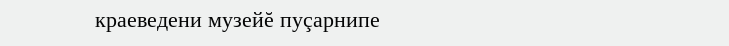краеведени музейĕ пуçарнипе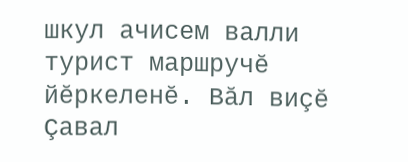шкул ачисем валли турист маршручĕ йĕркеленĕ. Вăл виçĕ Çавал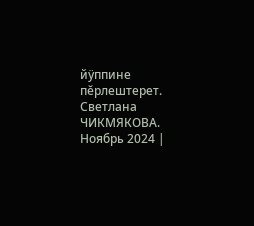йÿппине пĕрлештерет.
Светлана ЧИКМЯКОВА.
Ноябрь 2024 |